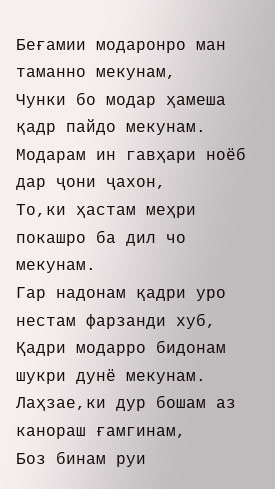Беғамии модаронро ман таманно мекунам,
Чунки бо модар ҳамеша қадр пайдо мекунам.
Модарам ин гавҳари ноёб дар ҷони ҷахон,
То,ки ҳастам меҳри покашро ба дил чо мекунам.
Гар надонам қадри уро нестам фарзанди хуб,
Қадри модарро бидонам шукри дунё мекунам.
Лаҳзае,ки дур бошам аз канораш ғамгинам,
Боз бинам руи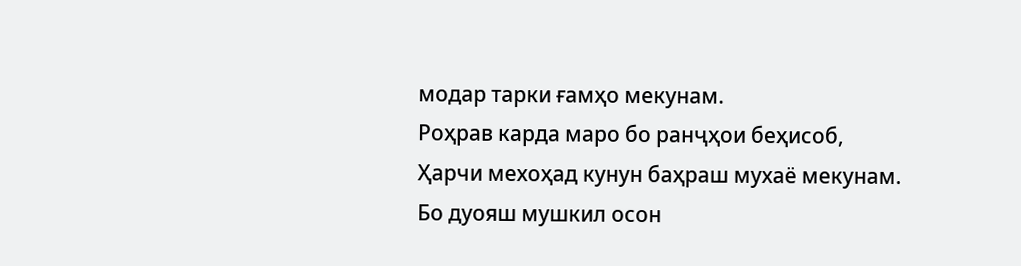модар тарки ғамҳо мекунам.
Роҳрав карда маро бо ранҷҳои беҳисоб,
Ҳарчи мехоҳад кунун баҳраш мухаё мекунам.
Бо дуояш мушкил осон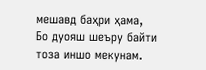мешавд баҳри ҳама,
Бо дуояш шеъру байти тоза иншо мекунам.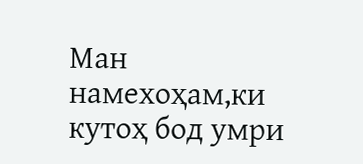Ман намехоҳам,ки кутоҳ бод умри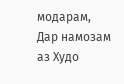модарам,
Дар намозам аз Худо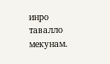инро тавалло мекунам.